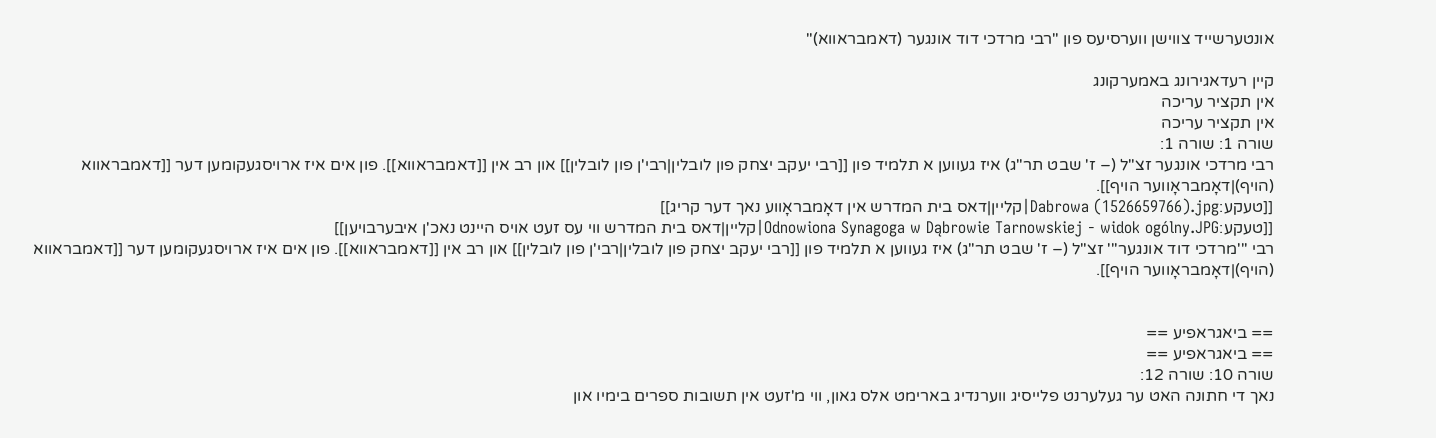אונטערשייד צווישן ווערסיעס פון "רבי מרדכי דוד אונגער (דאמבראווא)"

קיין רעדאגירונג באמערקונג
אין תקציר עריכה
אין תקציר עריכה
שורה 1: שורה 1:
רבי מרדכי אונגער זצ"ל (– ז' שבט תר"ג) איז געווען א תלמיד פון [[רבי יעקב יצחק פון לובלין|רבי'ן פון לובלין]] און רב אין [[דאמבראווא]]. פון אים איז ארויסגעקומען דער [[דאמבראווא (הויף)|דאָמבראָווער הויף]].
[[טעקע:Dabrowa (1526659766).jpg|קליין|דאס בית המדרש אין דאָמבראָווע נאך דער קריג]]
[[טעקע:Odnowiona Synagoga w Dąbrowie Tarnowskiej - widok ogólny.JPG|קליין|דאס בית המדרש ווי עס זעט אויס היינט נאכ'ן איבערבויען]]
רבי '''מרדכי דוד אונגער''' זצ"ל (– ז' שבט תר"ג) איז געווען א תלמיד פון [[רבי יעקב יצחק פון לובלין|רבי'ן פון לובלין]] און רב אין [[דאמבראווא]]. פון אים איז ארויסגעקומען דער [[דאמבראווא (הויף)|דאָמבראָווער הויף]].


== ביאגראפיע ==
== ביאגראפיע ==
שורה 10: שורה 12:
נאך די חתונה האט ער געלערנט פלייסיג ווערנדיג בארימט אלס גאון, ווי מ'זעט אין תשובות ספרים בימיו און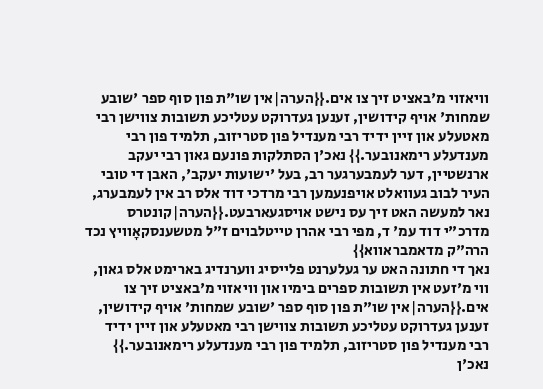וויאזוי מ'באציט זיך צו אים.{{הערה|אין שו"ת פון סוף ספר 'שובע שמחות' אויף קידושין, זענען געדרוקט עטליכע תשובות צווישן רבי מאטעלע און זיין ידיד רבי מענדיל פון סטריזוב, תלמיד פון רבי מענדעלע רימאנובער.}} נאכ'ן הסתלקות פונעם גאון רבי יעקב ארנשטיין, דער לעמבערגער רב, בעל 'ישועות יעקב', האבן די טובי העיר לבוב געוואלט אויפנעמען רבי מרדכי דוד אלס רב אין לעמבערג, נאר למעשה האט זיך עס נישט אויסגעארבעט.{{הערה|קונטרס מדרכ"י דוד עמ' ד, מפי רבי אהרן טייטלבוים ז"ל מטשענסקאָוויץ נכד הרה"ק מדאמבראווא}}
נאך די חתונה האט ער געלערנט פלייסיג ווערנדיג בארימט אלס גאון, ווי מ'זעט אין תשובות ספרים בימיו און וויאזוי מ'באציט זיך צו אים.{{הערה|אין שו"ת פון סוף ספר 'שובע שמחות' אויף קידושין, זענען געדרוקט עטליכע תשובות צווישן רבי מאטעלע און זיין ידיד רבי מענדיל פון סטריזוב, תלמיד פון רבי מענדעלע רימאנובער.}} נאכ'ן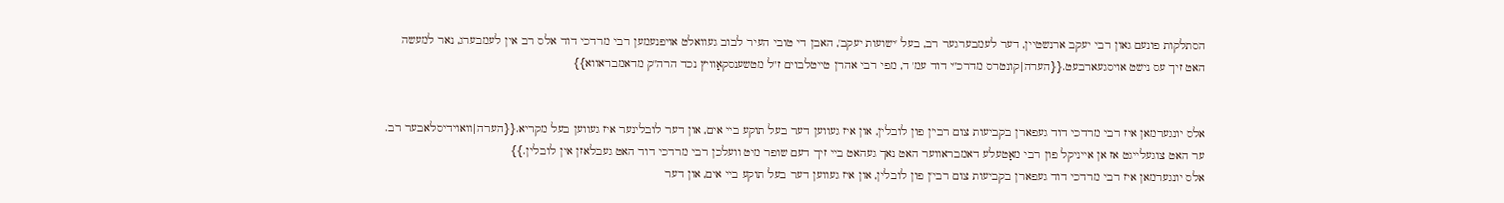הסתלקות פונעם גאון רבי יעקב ארנשטיין, דער לעמבערגער רב, בעל 'ישועות יעקב', האבן די טובי העיר לבוב געוואלט אויפנעמען רבי מרדכי דוד אלס רב אין לעמבערג, נאר למעשה האט זיך עס נישט אויסגעארבעט.{{הערה|קונטרס מדרכ"י דוד עמ' ד, מפי רבי אהרן טייטלבוים ז"ל מטשענסקאָוויץ נכד הרה"ק מדאמבראווא}}


אלס יונגערמאן איז רבי מרדכי דוד געפארן בקביעות צום רבי'ן פון לובלין, און איז געווען דער בעל תוקע ביי אים, און דער לובלינער איז געווען בעל מקריא.{{הערה|וואוידיסלאבער רב. ער האט צוגעלייגט אז אן אייניקל פון רבי מאָטעלע דאמבראווער האט נאך געהאט ביי זיך דעם שופר מיט וועלכן רבי מרדכי דוד האט געבלאזן אין לובלין.}}
אלס יונגערמאן איז רבי מרדכי דוד געפארן בקביעות צום רבי'ן פון לובלין, און איז געווען דער בעל תוקע ביי אים, און דער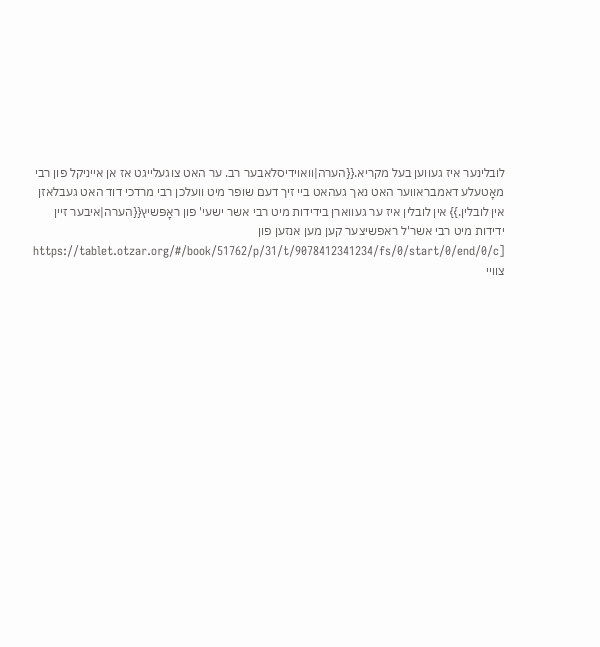לובלינער איז געווען בעל מקריא.{{הערה|וואוידיסלאבער רב. ער האט צוגעלייגט אז אן אייניקל פון רבי מאָטעלע דאמבראווער האט נאך געהאט ביי זיך דעם שופר מיט וועלכן רבי מרדכי דוד האט געבלאזן אין לובלין.}} אין לובלין איז ער געווארן בידידות מיט רבי אשר ישעי' פון ראָפּשיץ{{הערה|איבער זיין ידידות מיט רבי אשר'ל ראפשיצער קען מען אנזען פון [https://tablet.otzar.org/#/book/51762/p/31/t/9078412341234/fs/0/start/0/end/0/c צוויי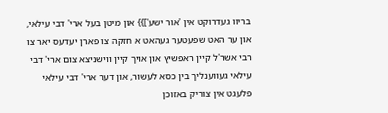בריוו געדרוקט אין 'אור ישע']}} און מיטן בעל ארי' דבי עילאי, און ער האט שפעטער געהאט א חזקה צו פארן יעדעס יאר צו רבי אשר'ל קיין ראפשיץ און אויך קיין ווישניצא צום ארי' דבי עילאי געווענליך בין כסא לעשור, און דער ארי' דבי עילאי פלעגט אין צוריק באזוכן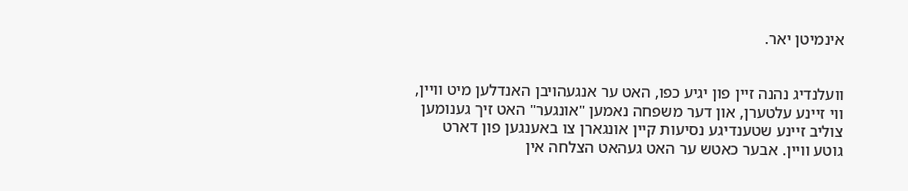אינמיטן יאר.


וועלנדיג נהנה זיין פון יגיע כפו, האט ער אנגעהויבן האנדלען מיט וויין, ווי זיינע עלטערן, און דער משפחה נאמען "אונגער" האט זיך גענומען צוליב זיינע שטענדיגע נסיעות קיין אונגארן צו באענגען פון דארט גוטע וויין. אבער כאטש ער האט געהאט הצלחה אין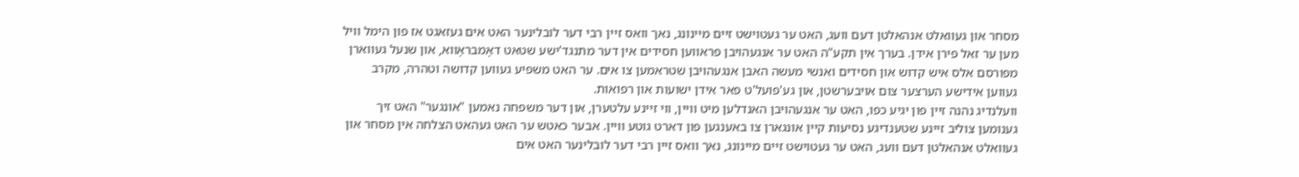מסחר און געוואלט אנהאלטן דעם וועג, האט ער געטוישט זיים מיינונג, נאך וואס זיין רבי דער לובלינער האט אים געזאגט אז פון הימל וויל מען ער זאל פירן אידן. בערך אין תקע"ה האט ער אנגעהויבן פראווען חסידים אין דער מתנגד'ישע שטאט דאָמבראָווא, און שנעל געווארן מפורסם אלס איש קדוש און חסידים ואנשי מעשה האבן אנגעהויבן שטראמען צו אים. ער האט משפיע געווען קדושה וטהרה, מקרב געווען אידישע הערצער צום אויבערשטן, און גע'פועל'ט פאר אידן ישועות און רפואות.
וועלנדיג נהנה זיין פון יגיע כפו, האט ער אנגעהויבן האנדלען מיט וויין, ווי זיינע עלטערן, און דער משפחה נאמען "אונגער" האט זיך גענומען צוליב זיינע שטענדיגע נסיעות קיין אונגארן צו באענגען פון דארט גוטע וויין. אבער כאטש ער האט געהאט הצלחה אין מסחר און געוואלט אנהאלטן דעם וועג, האט ער געטוישט זיים מיינונג, נאך וואס זיין רבי דער לובלינער האט אים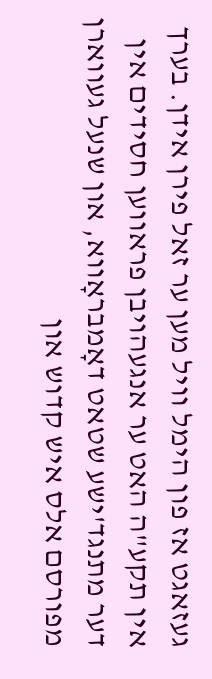געזאגט אז פון הימל וויל מען ער זאל פירן אידן. בערך אין תקע"ה האט ער אנגעהויבן פראווען חסידים אין דער מתנגד'ישע שטאט דאָמבראָווא, און שנעל געווארן מפורסם אלס איש קדוש און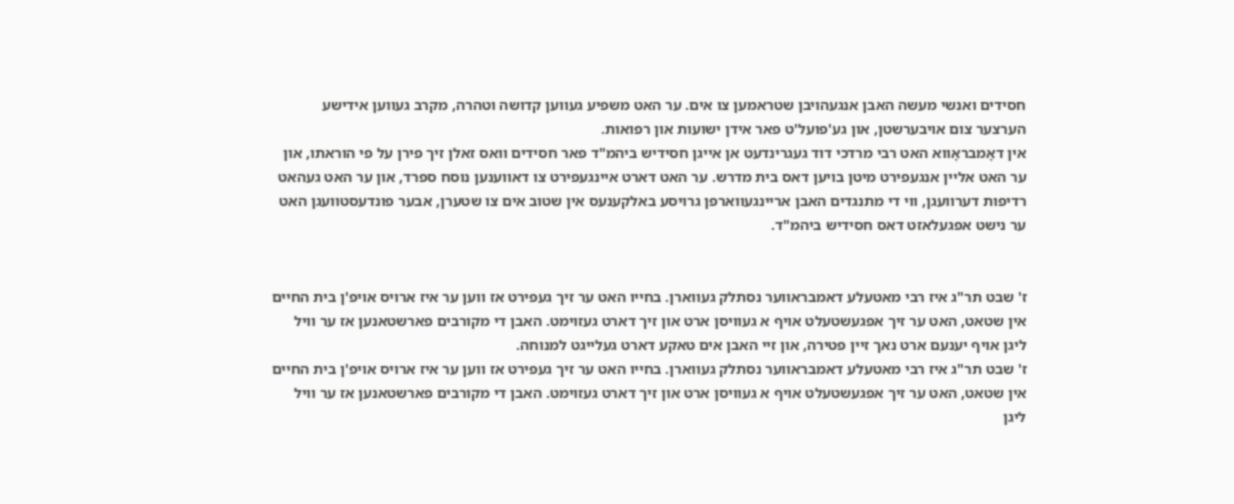חסידים ואנשי מעשה האבן אנגעהויבן שטראמען צו אים. ער האט משפיע געווען קדושה וטהרה, מקרב געווען אידישע הערצער צום אויבערשטן, און גע'פועל'ט פאר אידן ישועות און רפואות.
אין דאָמבראָווא האט רבי מרדכי דוד געגרינדעט אן אייגן חסידיש ביהמ"ד פאר חסידים וואס זאלן זיך פירן על פי הוראתו, און ער האט אליין אנגעפירט מיטן בויען דאס בית מדרש. ער האט דארט איינגעפירט צו דאווענען נוסח ספרד, און ער האט געהאט רדיפות דערוועגן, ווי די מתנגדים האבן אריינגעווארפן גרויסע באלקענעס אין שטוב אים צו שטערן, אבער פונדעסטוועגן האט ער נישט אפגעלאזט דאס חסידיש ביהמ"ד.


ז' שבט תר"ג איז רבי מאטעלע דאמבראווער נסתלק געווארן. בחייו האט ער זיך געפירט אז ווען ער איז ארויס אויפ'ן בית החיים אין שטאט, האט ער זיך אפגעשטעלט אויף א געוויסן ארט און זיך דארט געזוימט. האבן די מקורבים פארשטאנען אז ער וויל ליגן אויף יענעם ארט נאך זיין פטירה, און זיי האבן אים טאקע דארט געלייגט למנוחה.
ז' שבט תר"ג איז רבי מאטעלע דאמבראווער נסתלק געווארן. בחייו האט ער זיך געפירט אז ווען ער איז ארויס אויפ'ן בית החיים אין שטאט, האט ער זיך אפגעשטעלט אויף א געוויסן ארט און זיך דארט געזוימט. האבן די מקורבים פארשטאנען אז ער וויל ליגן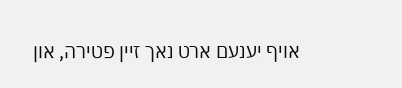אויף יענעם ארט נאך זיין פטירה, און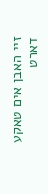זיי האבן אים טאקע דארט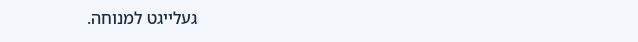געלייגט למנוחה.